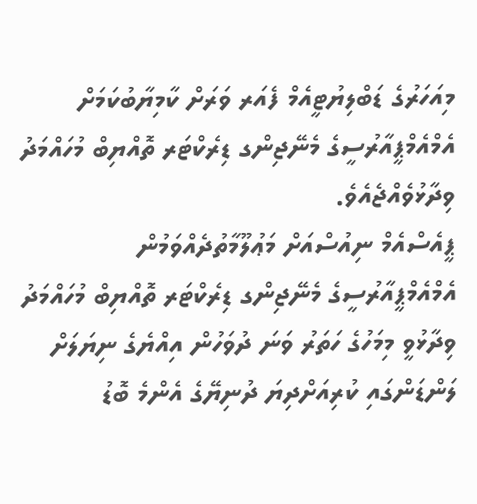މިއަހަރުގެ ޑަބްލިޔުޓީއެމް ފެއަރ ވަރަށް ކާމިޔާބުކަމަށް އެމްއެމްޕީއާރުސީގެ މެނޭޖިންގ ޑިރެކްޓަރ ތޮއްޔިބް މުހައްމަދު ވިދާޅުވެއްޖެއެވެ.
ޕީއެސްއެމް ނިއުސްއަށް މަޢުލޫމާތުދެއްވަމުން އެމްއެމްޕީއާރުސީގެ މެނޭޖިންގ ޑިރެކްޓަރ ތޮއްޔިބް މުހައްމަދު ވިދާޅުވީ މިމަހުގެ ހަތަރު ވަނަ ދުވަހުން އިއްޔެގެ ނިޔަލަށް ލަންޑަންގައި ކުރިއަށްދިޔަ ދުނިޔޭގެ އެންމެ ބޮޑު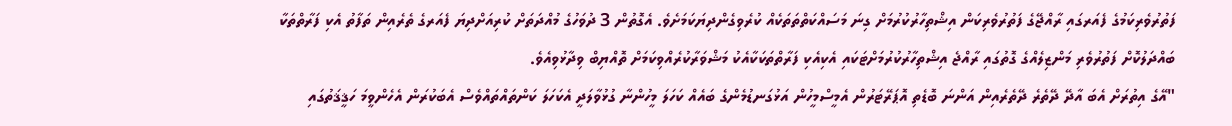ފަތުރުވެރިކަމުގެ ފެއަރގައި ރާއްޖޭގެ ފަތުރުވެރިކަން އިޝްތިހާރުކުރުމަށް ގިނަ މަސައްކަތްތަތަކެއް ކުރެވިގެންދިޔަކަމަށެވެ. އެގޮތުން 3 ދުވަހުގެ މުއްދަތަށް ކުރިއަށްދިޔަ ފެއަރގެ ތެރެއިން ތަފާތު އެކި ފަރާތްތަކާ ބައްދަލުކޮށް ފަތުރުވެރި މަންޒިލެއްގެ ގޮތުގައި ރާއްޖެ އިޝްތިހާރުކުރުމަށްޓަކައި އެކިއެކި ފަރާތްތަކަކާއެކު މަޝްވަރާކުރެއްވިކަމަށް ތޮއްޔިބް ވިދާޅުވިއެވެ.
"އޭގެ އިތުރަށް އެބަ އާދޭ ދޭތެރެ ދޭތެރެއިން އަންނަ ބޮޑެތި އޮޕަރޭޓަރުން އެމީސްމީހުން އަޅުގަނޑުމެންގެ ބައެއް ކަހަލަ މީހުންނާ ގުޅުވާލަދީ އެކަހަލަ ކަންތައްތައްވެސް އެބަކުރަން އެހެންވީމަ ހަޤީޤަތުގައި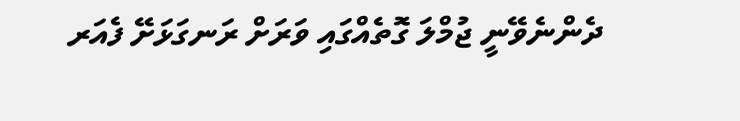ދެންނެވޭނީ ޖުމްލަ ގޮތެއްގައި ވަރަށް ރަނގަޅަށޭ ފެއަރ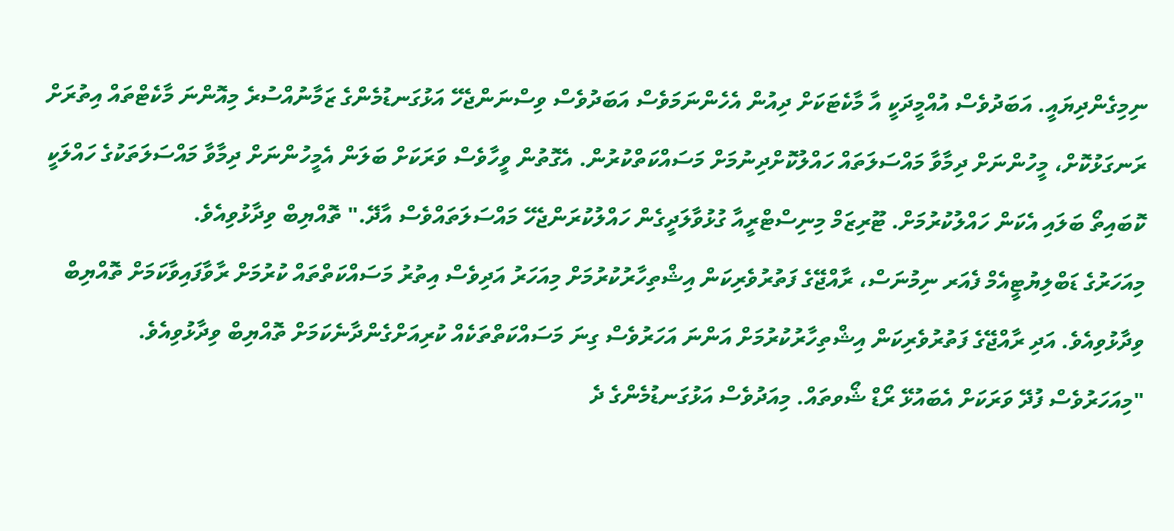ނިމިގެންދިޔައީ. އަބަދުވެސް އުއްމީދަކީ އާ މާކެޓަކަށް ދިއުން އެހެންނަމަވެސް އަބަދުވެސް ވިސްނަންޖެހޭ އަޅުގަނޑުމެންގެ ޒަމާނުއްސުރެ މިއޮންނަ މާކެޓްތައް އިތުރަށް ރަނގަޅުކޮށް، މީހުންނަށް ދިމާވާ މައްސަލަތައް ހައްލުކޮށްދިނުމަށް މަސައްކަތްކުރުން. އެގޮތުން ވީހާވެސް ވަރަކަށް ބަލަން އެމީހުންނަށް ދިމާވާ މައްސަލަތަކުގެ ހައްލަކީ ކޮބައިތޯ ބަލައި އެކަން ހައްލުކުރުމަށް. ޓޫރިޒަމް މިނިސްޓްރީއާ ގުޅުވާލަދީގެން ހައްލުކުރަންޖެހޭ މައްސަލަތައްވެސް އާދޭ." ތޮއްޔިބް ވިދާޅުވިއެވެ.
މިއަހަރުގެ ޑަބްލިޔުޓީއެމް ފެއަރ ނިމުނަސް، ރާއްޖޭގެ ފަތުރުވެރިކަން އިޝްތިހާރުކުރުމަށް މިއަހަރު އަދިވެސް އިތުރު މަސައްކަތްތައް ކުރުމަށް ރާވާފައިވާކަމަށް ތޮއްޔިބް ވިދާޅުވިއެވެ. އަދި ރާއްޖޭގެ ފަތުރުވެރިކަން އިޝްތިހާރުކުރުމަށް އަންނަ އަހަރުވެސް ގިނަ މަސައްކަތްތަކެއް ކުރިއަށްގެންދާނެކަމަށް ތޮއްޔިބް ވިދާޅުވިއެވެ.
"މިއަހަރުވެސް ފުދޭ ވަރަކަށް އެބައުޅޭ ރޯޑް ޝޯވތައް. މިއަދުވެސް އަޅުގަނޑުމެންގެ ދެ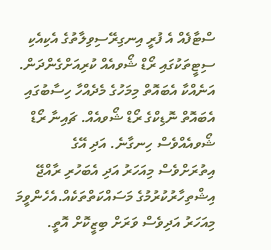ސްޓާފެއް އެ ފުރީ އިނގިރޭސިވިލާތުގެ އެކިއެކި ސިޓީތަކުގައި ރޯޑް ޝޯވއެއް ކުރިއަށްގެންދަން. އަނެއްކާ އެބައޮތް މިމަހުގެ މެދެއްހާ ހިސާބުގައި އެބައޮތް ނޮޑިކްގެ ރޯޑް ޝޯވއެއް. ޗައިނާ ރޯޑް ޝޯވއެއްވެސް ހިނގާނެ. އަދި އޭގެ އިތުރަށްވެސް މިއަހަރު އަދި އެބަހުރި ރާއްޖޭ އިޝްތިހާރުކުރުމުގެ މަސައްކަތްތަކެއް.އެހެންވީމަ މިއަހަރު އަދިވެސް ވަރަށް ބިޒީކޮށް އޮތީ.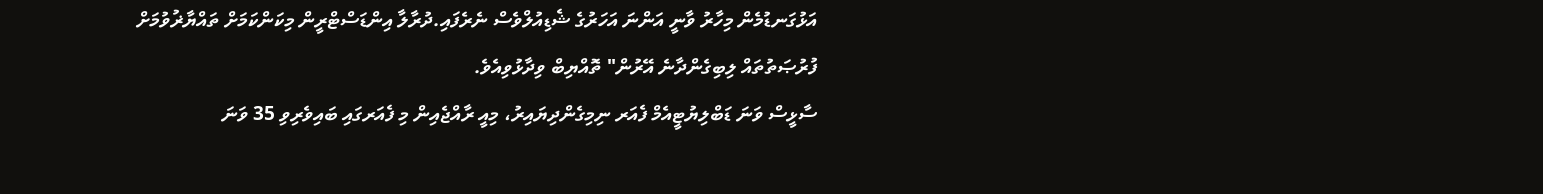އަޅުގަނޑުމެން މިހާރު ވާނީ އަންނަ އަހަރުގެ ޝެޑިއުލްވެސް ނެރެފައި.ދުރާލާ އިންޑަސްޓްރީން މިކަންކަމަށް ތައްޔާޜުވުމަށް ފުރުޞަތުތައް ލިބިގެންދާނެ އޭރުން" ތޮއްޔިބް ވިދާޅުވިއެވެ.
ސާޅީސް ވަނަ ޑަބްލިޔުޓީއެމް ފެއަރ ނިމިގެންދިޔައިރު، މިއީ ރާއްޖެއިން މި ފެއަރގައި ބައިވެރިވި 35 ވަނަ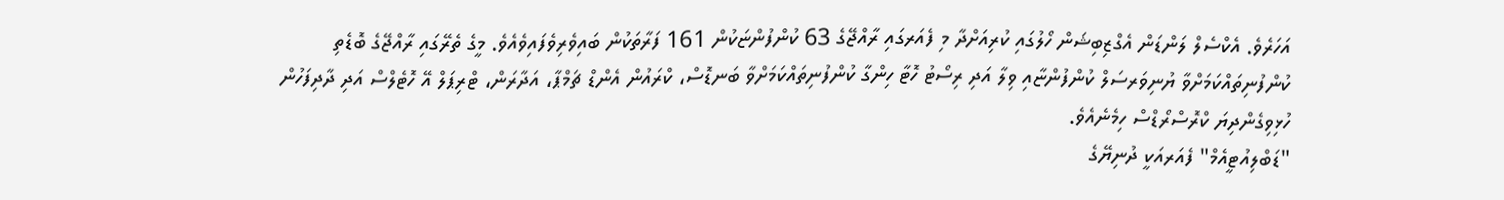އަހަރެވެ. އެކްސެލް ލަންޑަން އެގްޒިބިޝަން ހޯލުގައި ކުރިއަށްދާ މި ފެއަރގައި ރާއްޖޭގެ 63 ކުންފުންޏަކުން 161 ފަރާތަކުން ބައިވެރިވެފައިވެއެވެ. މީގެ ތެރޭގައި ރާއްޖޭގެ ބޮޑެތި ކުންފުނިތައްކަމަށްވާ ޔުނިވަރސަލް ކުންފުންޏާއި ވިލާ އަދި ރިސޯޓު ހޮޓާ ހިންގާ ކުންފުނިތައްކަމަށްވާ ބަނޑޮސް، ކްރައުން އެންޑް ޗަމްޕާ، އަދާރަން، ޓްރިޕަލް އޭ ހޮޓެލްސް އަދި ދާދިފަހުން ހުޅިވިގެންދިޔަ ކްރޮސްރޯޑްސް ހިމެނެއެވެ.
"ޑަބްލިއުޓީއެމް" ފެއަރއަކީ ދުނިޔޭގެ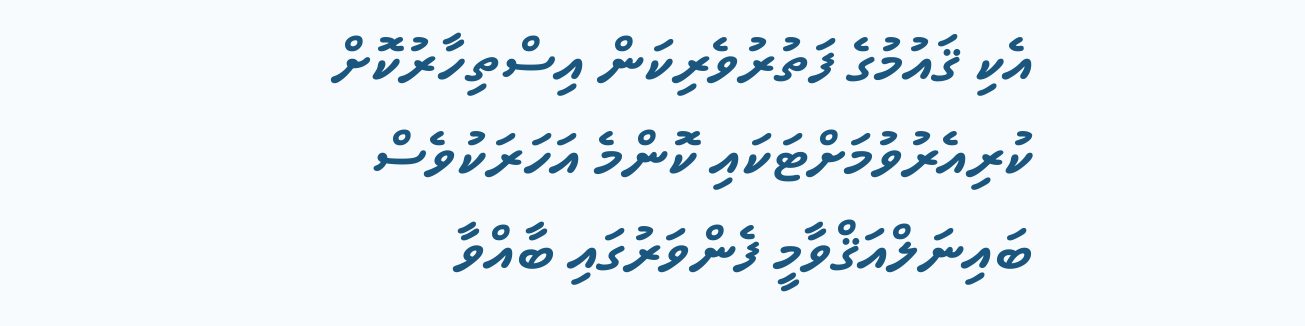އެކި ޤައުމުގެ ފަތުރުވެރިކަން އިސްތިހާރުކޮށް ކުރިއެރުވުމަށްޓަކައި ކޮންމެ އަހަރަކުވެސް ބައިނަލްއަޤްވާމީ ފެންވަރުގައި ބާއްވާ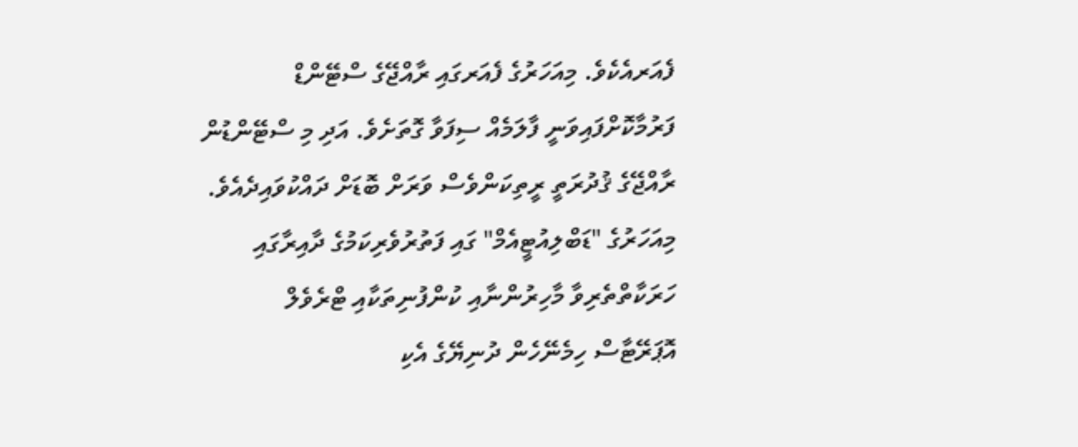ފެއަރއެކެވެ. މިއަހަރުގެ ފެއަރގައި ރާއްޖޭގެ ސްޓޭންޑް ފަރުމާކޮށްފައިވަނީ ފާލަމެއް ސިފަވާ ގޮތަށެވެ. އަދި މި ސްޓޭންޑުން ރާއްޖޭގެ ޤުދުރަތީ ރީތިކަންވެސް ވަރަށް ބޮޑަށް ދައްކުވައިދެއެވެ.
މިއަހަރުގެ "ޑަބްލިއުޓީއެމް" ގައި ފަތުރުވެރިކަމުގެ ދާއިރާގައި ހަރަކާތްތެރިވާ މާހިރުންނާއި ކުންފުނިތަކާއި ޓްރެވެލް އޮޕަރޭޓާސް ހިމެނޭހެން ދުނިޔޭގެ އެކި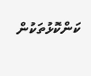ކަންކޮޅުތަކުން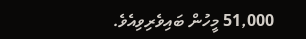51,000 މީހުން ބައިވެރިވިއެވެ.